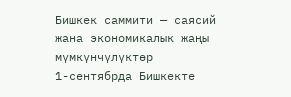Бишкек саммити — саясий жана экономикалык жаңы мүмкүнчүлүктөр
1-сентябрда Бишкекте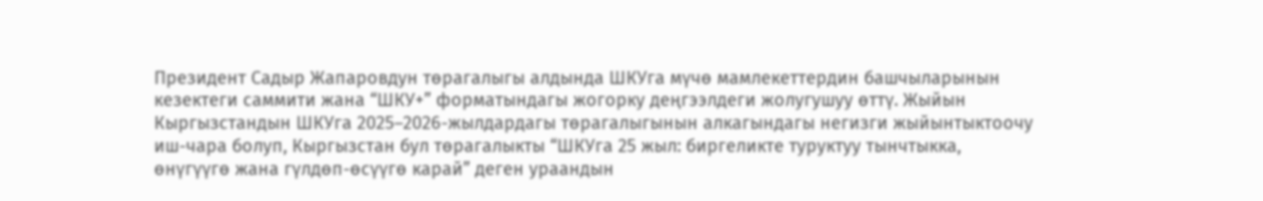Президент Садыр Жапаровдун төрагалыгы алдында ШКУга мүчө мамлекеттердин башчыларынын кезектеги саммити жана “ШКУ+” форматындагы жогорку деңгээлдеги жолугушуу өттү. Жыйын Кыргызстандын ШКУга 2025–2026-жылдардагы төрагалыгынын алкагындагы негизги жыйынтыктоочу иш-чара болуп, Кыргызстан бул төрагалыкты “ШКУга 25 жыл: биргеликте туруктуу тынчтыкка, өнүгүүгө жана гүлдөп-өсүүгө карай” деген ураандын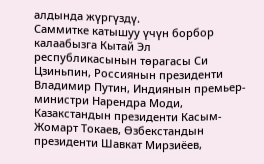алдында жүргүздү.
Саммитке катышуу үчүн борбор калаабызга Кытай Эл республикасынын төрагасы Си Цзиньпин, Россиянын президенти Владимир Путин, Индиянын премьер-министри Нарендра Моди, Казакстандын президенти Касым-Жомарт Токаев, Өзбекстандын президенти Шавкат Мирзиёев,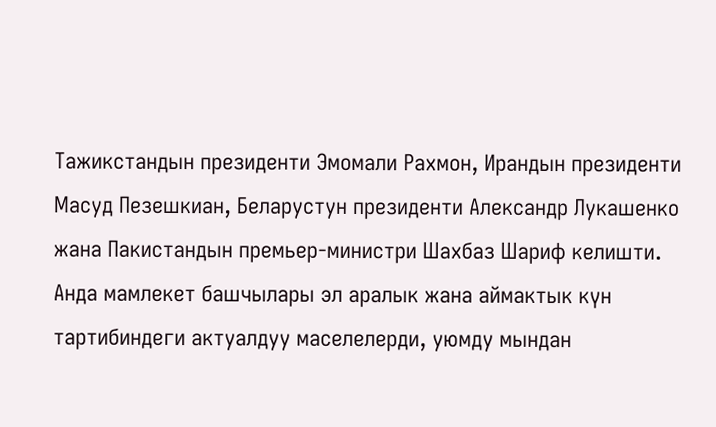Тажикстандын президенти Эмомали Рахмон, Ирандын президенти Масуд Пезешкиан, Беларустун президенти Александр Лукашенко жана Пакистандын премьер-министри Шахбаз Шариф келишти.
Анда мамлекет башчылары эл аралык жана аймактык күн тартибиндеги актуалдуу маселелерди, уюмду мындан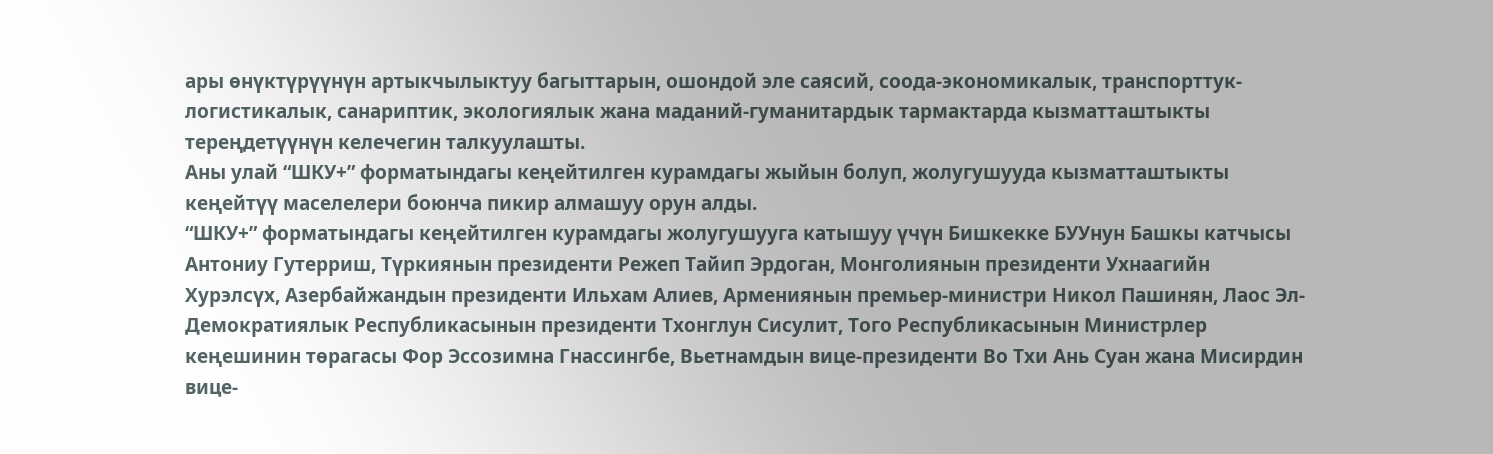ары өнүктүрүүнүн артыкчылыктуу багыттарын, ошондой эле саясий, соода-экономикалык, транспорттук-логистикалык, санариптик, экологиялык жана маданий-гуманитардык тармактарда кызматташтыкты тереңдетүүнүн келечегин талкуулашты.
Аны улай “ШКУ+” форматындагы кеңейтилген курамдагы жыйын болуп, жолугушууда кызматташтыкты кеңейтүү маселелери боюнча пикир алмашуу орун алды.
“ШКУ+” форматындагы кеңейтилген курамдагы жолугушууга катышуу үчүн Бишкекке БУУнун Башкы катчысы Антониу Гутерриш, Түркиянын президенти Режеп Тайип Эрдоган, Монголиянын президенти Ухнаагийн Хурэлсүх, Азербайжандын президенти Ильхам Алиев, Армениянын премьер-министри Никол Пашинян, Лаос Эл-Демократиялык Республикасынын президенти Тхонглун Сисулит, Того Республикасынын Министрлер кеңешинин төрагасы Фор Эссозимна Гнассингбе, Вьетнамдын вице-президенти Во Тхи Ань Суан жана Мисирдин вице-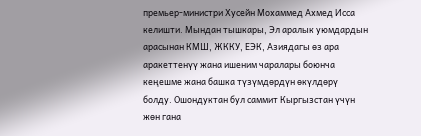премьер-министри Хусейн Мохаммед Ахмед Исса келишти. Мындан тышкары, Эл аралык уюмдардын арасынан КМШ, ЖККУ, ЕЭК, Азиядагы өз ара аракеттенүү жана ишеним чаралары боюнча кеңешме жана башка түзүмдөрдүн өкүлдөрү болду. Ошондуктан бул саммит Кыргызстан үчүн жөн гана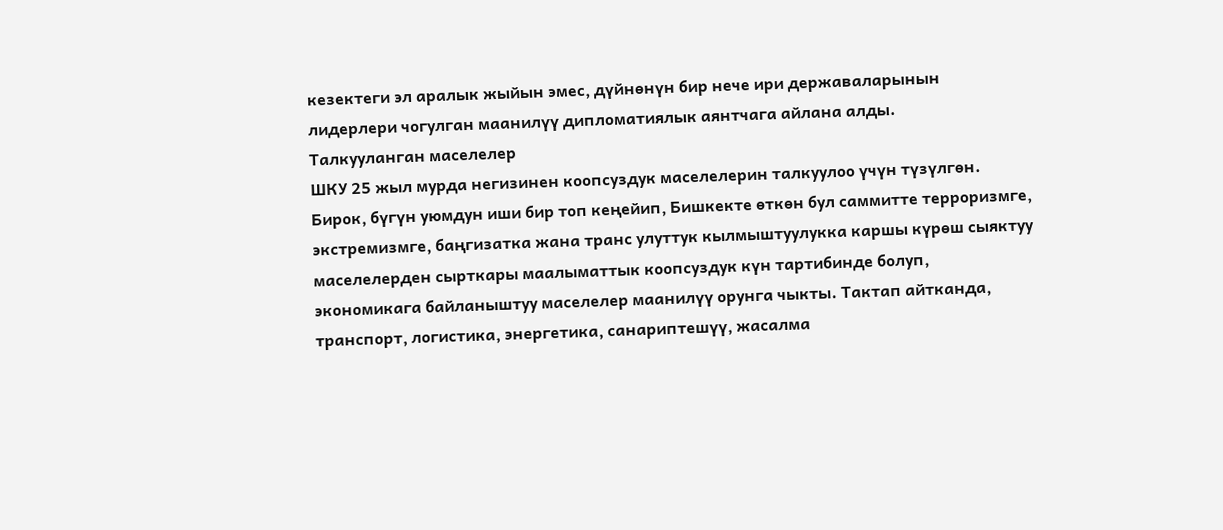кезектеги эл аралык жыйын эмес, дүйнөнүн бир нече ири державаларынын лидерлери чогулган маанилүү дипломатиялык аянтчага айлана алды.
Талкууланган маселелер
ШКУ 25 жыл мурда негизинен коопсуздук маселелерин талкуулоо үчүн түзүлгөн. Бирок, бүгүн уюмдун иши бир топ кеңейип, Бишкекте өткөн бул саммитте терроризмге, экстремизмге, баңгизатка жана транс улуттук кылмыштуулукка каршы күрөш сыяктуу маселелерден сырткары маалыматтык коопсуздук күн тартибинде болуп, экономикага байланыштуу маселелер маанилүү орунга чыкты. Тактап айтканда, транспорт, логистика, энергетика, санариптешүү, жасалма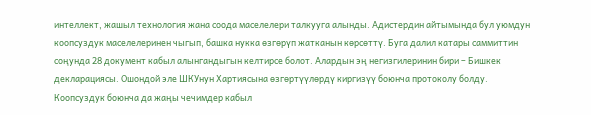интеллект, жашыл технология жана соода маселелери талкууга алынды. Адистердин айтымында бул уюмдун коопсуздук маселелеринен чыгып, башка нукка өзгөрүп жатканын көрсөттү. Буга далил катары саммиттин соңунда 28 документ кабыл алынгандыгын келтирсе болот. Алардын эң негизгилеринин бири – Бишкек декларациясы. Ошондой эле ШКУнун Хартиясына өзгөртүүлөрдү киргизүү боюнча протоколу болду.
Коопсуздук боюнча да жаңы чечимдер кабыл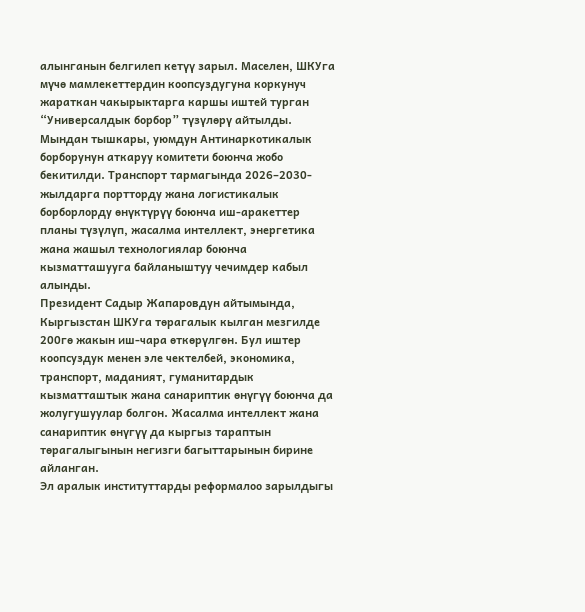алынганын белгилеп кетүү зарыл. Маселен, ШКУга мүчө мамлекеттердин коопсуздугуна коркунуч жараткан чакырыктарга каршы иштей турган “Универсалдык борбор” түзүлөрү айтылды. Мындан тышкары, уюмдун Антинаркотикалык борборунун аткаруу комитети боюнча жобо бекитилди. Транспорт тармагында 2026–2030-жылдарга портторду жана логистикалык борборлорду өнүктүрүү боюнча иш-аракеттер планы түзүлүп, жасалма интеллект, энергетика жана жашыл технологиялар боюнча кызматташууга байланыштуу чечимдер кабыл алынды.
Президент Садыр Жапаровдун айтымында, Кыргызстан ШКУга төрагалык кылган мезгилде 200гө жакын иш-чара өткөрүлгөн. Бул иштер коопсуздук менен эле чектелбей, экономика, транспорт, маданият, гуманитардык кызматташтык жана санариптик өнүгүү боюнча да жолугушуулар болгон. Жасалма интеллект жана санариптик өнүгүү да кыргыз тараптын төрагалыгынын негизги багыттарынын бирине айланган.
Эл аралык институттарды реформалоо зарылдыгы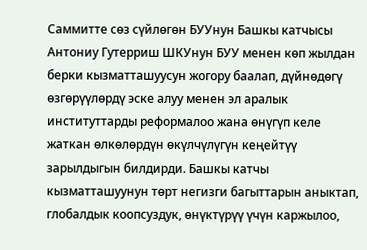Саммитте сөз сүйлөгөн БУУнун Башкы катчысы Антониу Гутерриш ШКУнун БУУ менен көп жылдан берки кызматташуусун жогору баалап, дүйнөдөгү өзгөрүүлөрдү эске алуу менен эл аралык институттарды реформалоо жана өнүгүп келе жаткан өлкөлөрдүн өкүлчүлүгүн кеңейтүү зарылдыгын билдирди. Башкы катчы кызматташуунун төрт негизги багыттарын аныктап, глобалдык коопсуздук, өнүктүрүү үчүн каржылоо,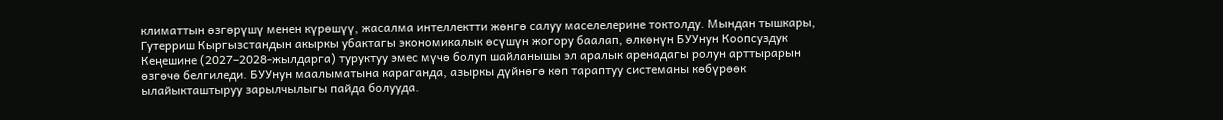климаттын өзгөрүшү менен күрөшүү, жасалма интеллектти жөнгө салуу маселелерине токтолду. Мындан тышкары, Гутерриш Кыргызстандын акыркы убактагы экономикалык өсүшүн жогору баалап, өлкөнүн БУУнун Коопсуздук Кеңешине (2027–2028-жылдарга) туруктуу эмес мүчө болуп шайланышы эл аралык аренадагы ролун арттырарын өзгөчө белгиледи. БУУнун маалыматына караганда, азыркы дүйнөгө көп тараптуу системаны көбүрөөк ылайыкташтыруу зарылчылыгы пайда болууда.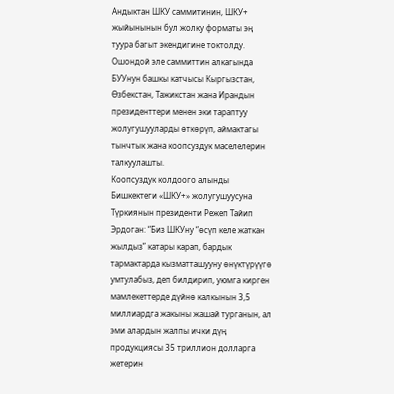Андыктан ШКУ саммитинин, ШКУ+ жыйынынын бул жолку форматы эң туура багыт экендигине токтолду. Ошондой эле саммиттин алкагында БУУнун башкы катчысы Кыргызстан, Өзбекстан, Тажикстан жана Ирандын президенттери менен эки тараптуу жолугушууларды өткөрүп, аймактагы тынчтык жана коопсуздук маселелерин талкуулашты.
Коопсуздук колдоого алынды
Бишкектеги «ШКУ+» жолугушуусуна Түркиянын президенти Режеп Тайип Эрдоган: “Биз ШКУну “өсүп келе жаткан жылдыз” катары карап, бардык тармактарда кызматташууну өнүктүрүүгө умтулабыз, деп билдирип, уюмга кирген мамлекеттерде дүйнө калкынын 3,5 миллиардга жакыны жашай турганын, ал эми алардын жалпы ички дүң продукциясы 35 триллион долларга жетерин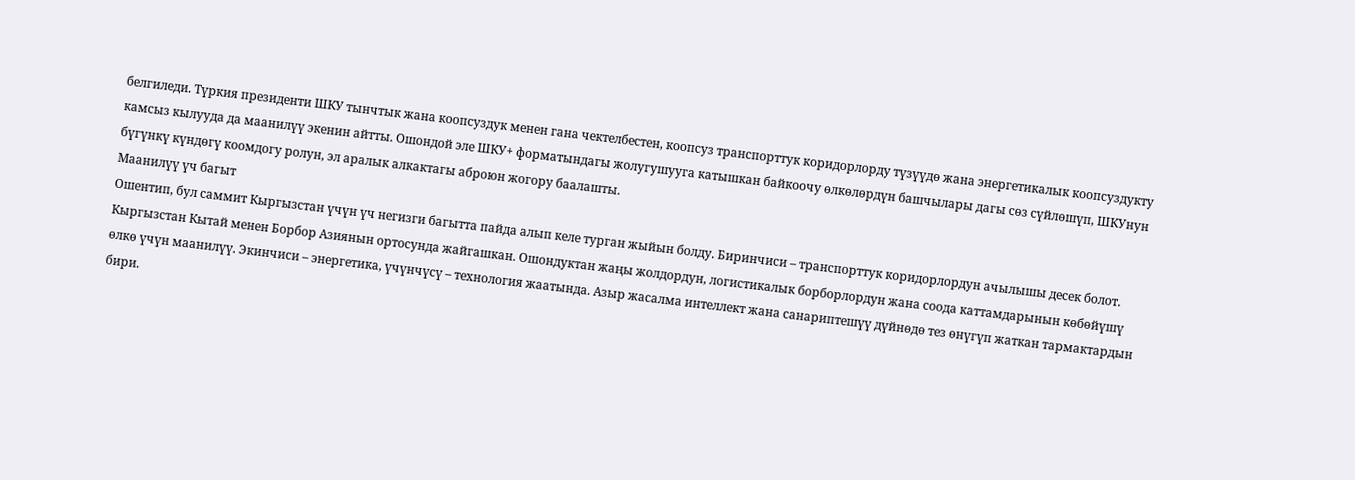белгиледи. Түркия президенти ШКУ тынчтык жана коопсуздук менен гана чектелбестен, коопсуз транспорттук коридорлорду түзүүдө жана энергетикалык коопсуздукту камсыз кылууда да маанилүү экенин айтты. Ошондой эле ШКУ+ форматындагы жолугушууга катышкан байкоочу өлкөлөрдүн башчылары дагы сөз сүйлөшүп, ШКУнун бүгүнкү күндөгү коомдогу ролун, эл аралык алкактагы аброюн жогору баалашты.
Маанилүү үч багыт
Ошентип, бул саммит Кыргызстан үчүн үч негизги багытта пайда алып келе турган жыйын болду. Биринчиси – транспорттук коридорлордун ачылышы десек болот. Кыргызстан Кытай менен Борбор Азиянын ортосунда жайгашкан. Ошондуктан жаңы жолдордун, логистикалык борборлордун жана соода каттамдарынын көбөйүшү өлкө үчүн маанилүү. Экинчиси – энергетика, үчүнчүсү – технология жаатында. Азыр жасалма интеллект жана санариптешүү дүйнөдө тез өнүгүп жаткан тармактардын бири.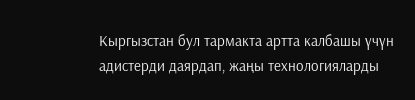Кыргызстан бул тармакта артта калбашы үчүн адистерди даярдап, жаңы технологияларды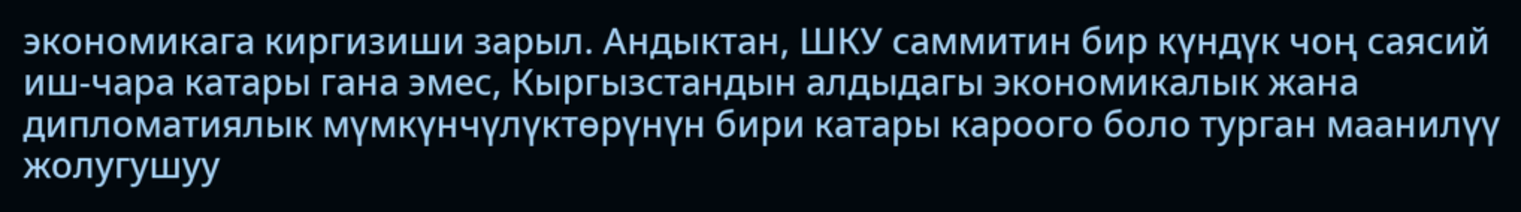экономикага киргизиши зарыл. Андыктан, ШКУ саммитин бир күндүк чоң саясий иш-чара катары гана эмес, Кыргызстандын алдыдагы экономикалык жана дипломатиялык мүмкүнчүлүктөрүнүн бири катары кароого боло турган маанилүү жолугушуу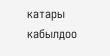катары кабылдоо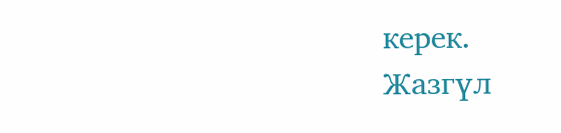керек.
Жазгүл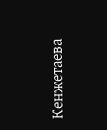Кенжетаева